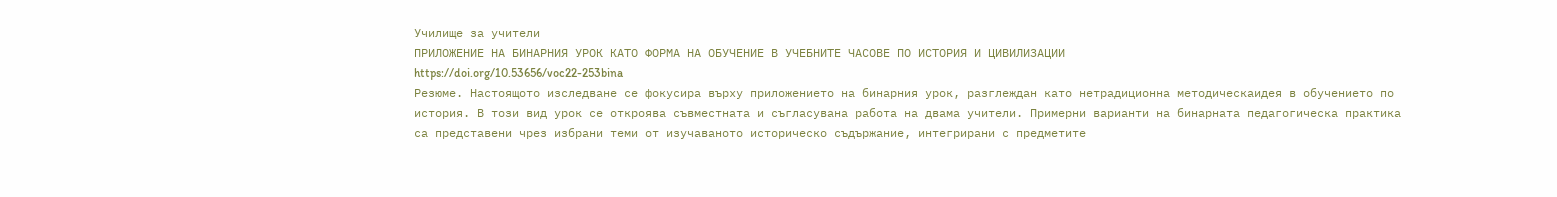Училище за учители
ПРИЛОЖЕНИЕ НА БИНАРНИЯ УРОК КАТО ФОРМА НА ОБУЧЕНИЕ В УЧЕБНИТЕ ЧАСОВЕ ПО ИСТОРИЯ И ЦИВИЛИЗАЦИИ
https://doi.org/10.53656/voc22-253bina
Резюме. Настоящото изследване се фокусира върху приложението на бинарния урок, разглеждан като нетрадиционна методическаидея в обучението по история. В този вид урок се откроява съвместната и съгласувана работа на двама учители. Примерни варианти на бинарната педагогическа практика са представени чрез избрани теми от изучаваното историческо съдържание, интегрирани с предметите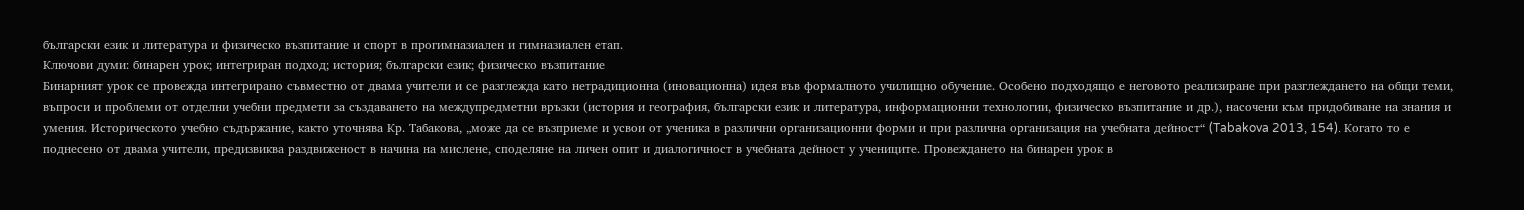български език и литература и физическо възпитание и спорт в прогимназиален и гимназиален етап.
Ключови думи: бинарен урок; интегриран подход; история; български език; физическо възпитание
Бинарният урок се провежда интегрирано съвместно от двама учители и се разглежда като нетрадиционна (иновационна) идея във формалното училищно обучение. Особено подходящо е неговото реализиране при разглеждането на общи теми, въпроси и проблеми от отделни учебни предмети за създаването на междупредметни връзки (история и география, български език и литература, информационни технологии, физическо възпитание и др.), насочени към придобиване на знания и умения. Историческото учебно съдържание, както уточнява Кр. Табакова, „може да се възприеме и усвои от ученика в различни организационни форми и при различна организация на учебната дейност“ (Tabakova 2013, 154). Когато то е поднесено от двама учители, предизвиква раздвиженост в начина на мислене, споделяне на личен опит и диалогичност в учебната дейност у учениците. Провеждането на бинарен урок в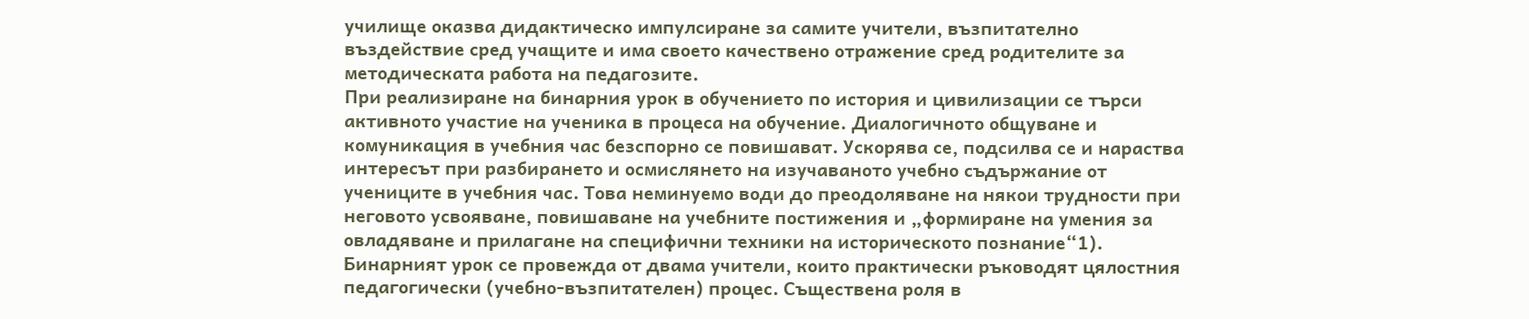училище оказва дидактическо импулсиране за самите учители, възпитателно въздействие сред учащите и има своето качествено отражение сред родителите за методическата работа на педагозите.
При реализиране на бинарния урок в обучението по история и цивилизации се търси активното участие на ученика в процеса на обучение. Диалогичното общуване и комуникация в учебния час безспорно се повишават. Ускорява се, подсилва се и нараства интересът при разбирането и осмислянето на изучаваното учебно съдържание от учениците в учебния час. Това неминуемо води до преодоляване на някои трудности при неговото усвояване, повишаване на учебните постижения и „формиране на умения за овладяване и прилагане на специфични техники на историческото познание“1).
Бинарният урок се провежда от двама учители, които практически ръководят цялостния педагогически (учебно-възпитателен) процес. Съществена роля в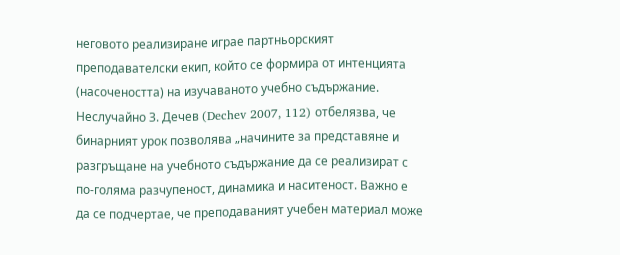неговото реализиране играе партньорският преподавателски екип, който се формира от интенцията (насочеността) на изучаваното учебно съдържание. Неслучайно З. Дечев (Dechev 2007, 112) отбелязва, че бинарният урок позволява „начините за представяне и разгръщане на учебното съдържание да се реализират с по-голяма разчупеност, динамика и наситеност. Важно е да се подчертае, че преподаваният учебен материал може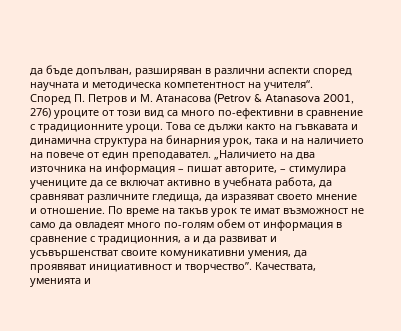да бъде допълван, разширяван в различни аспекти според научната и методическа компетентност на учителя“.
Според П. Петров и М. Атанасова (Petrov & Atanasova 2001, 276) уроците от този вид са много по-ефективни в сравнение с традиционните уроци. Това се дължи както на гъвкавата и динамична структура на бинарния урок, така и на наличието на повече от един преподавател. „Наличието на два източника на информация – пишат авторите, – стимулира учениците да се включат активно в учебната работа, да сравняват различните гледища, да изразяват своето мнение и отношение. По време на такъв урок те имат възможност не само да овладеят много по-голям обем от информация в сравнение с традиционния, а и да развиват и усъвършенстват своите комуникативни умения, да проявяват инициативност и творчество”. Качествата, уменията и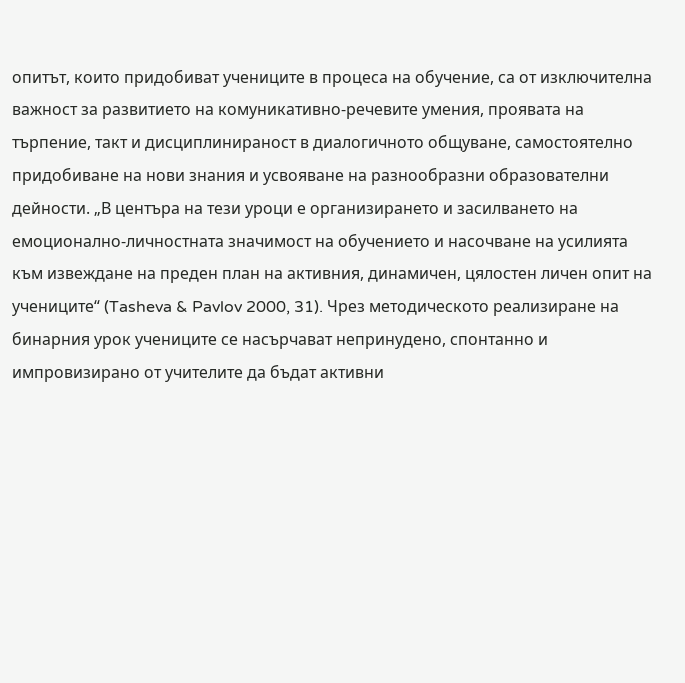опитът, които придобиват учениците в процеса на обучение, са от изключителна важност за развитието на комуникативно-речевите умения, проявата на търпение, такт и дисциплинираност в диалогичното общуване, самостоятелно придобиване на нови знания и усвояване на разнообразни образователни дейности. „В центъра на тези уроци е организирането и засилването на емоционално-личностната значимост на обучението и насочване на усилията към извеждане на преден план на активния, динамичен, цялостен личен опит на учениците“ (Tasheva & Pavlov 2000, 31). Чрез методическото реализиране на бинарния урок учениците се насърчават непринудено, спонтанно и импровизирано от учителите да бъдат активни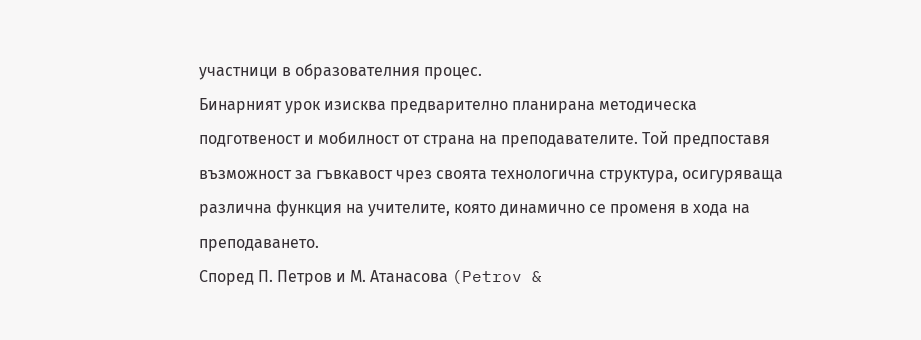участници в образователния процес.
Бинарният урок изисква предварително планирана методическа подготвеност и мобилност от страна на преподавателите. Той предпоставя възможност за гъвкавост чрез своята технологична структура, осигуряваща различна функция на учителите, която динамично се променя в хода на преподаването.
Според П. Петров и М. Атанасова (Petrov &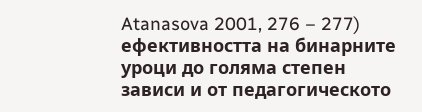Atanasova 2001, 276 – 277) ефективността на бинарните уроци до голяма степен зависи и от педагогическото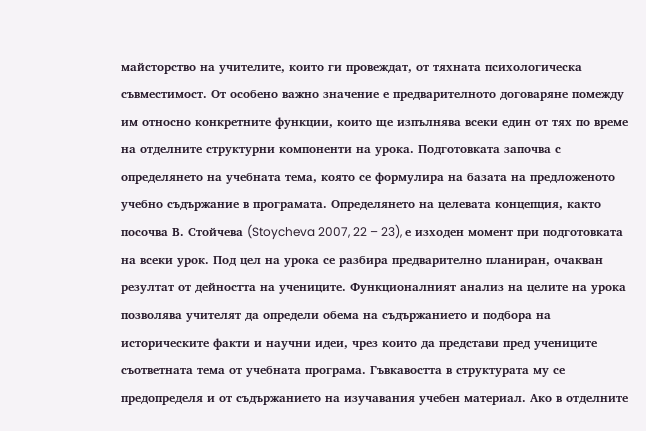майсторство на учителите, които ги провеждат, от тяхната психологическа съвместимост. От особено важно значение е предварителното договаряне помежду им относно конкретните функции, които ще изпълнява всеки един от тях по време на отделните структурни компоненти на урока. Подготовката започва с определянето на учебната тема, която се формулира на базата на предложеното учебно съдържание в програмата. Определянето на целевата концепция, както посочва В. Стойчева (Stoycheva 2007, 22 – 23), е изходен момент при подготовката на всеки урок. Под цел на урока се разбира предварително планиран, очакван резултат от дейността на учениците. Функционалният анализ на целите на урока позволява учителят да определи обема на съдържанието и подбора на историческите факти и научни идеи, чрез които да представи пред учениците съответната тема от учебната програма. Гъвкавостта в структурата му се предопределя и от съдържанието на изучавания учебен материал. Ако в отделните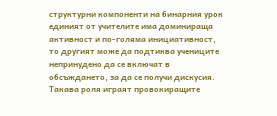структурни компоненти на бинарния урок единият от учителите има доминираща активност и по-голяма инициативност, то другият може да подтиква учениците непринудено да се включат в обсъждането, за да се получи дискусия. Такава роля играят провокиращите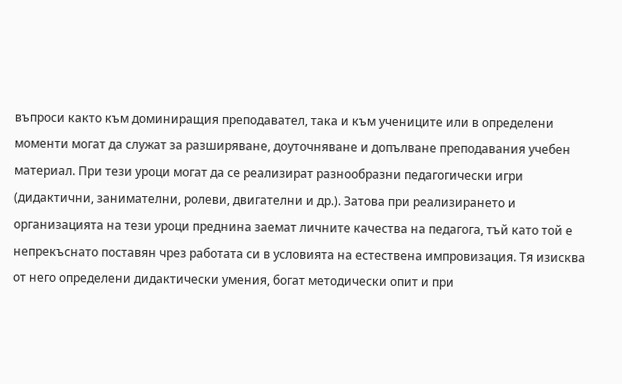въпроси както към доминиращия преподавател, така и към учениците или в определени моменти могат да служат за разширяване, доуточняване и допълване преподавания учебен материал. При тези уроци могат да се реализират разнообразни педагогически игри (дидактични, занимателни, ролеви, двигателни и др.). Затова при реализирането и организацията на тези уроци преднина заемат личните качества на педагога, тъй като той е непрекъснато поставян чрез работата си в условията на естествена импровизация. Тя изисква от него определени дидактически умения, богат методически опит и при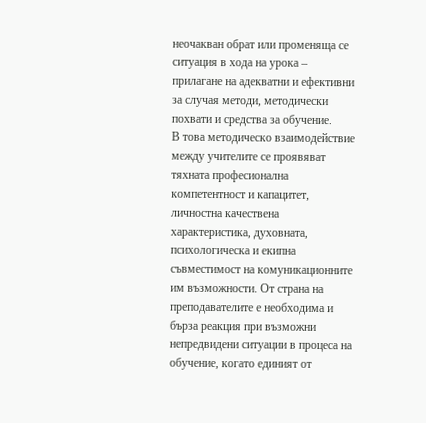неочакван обрат или променяща се ситуация в хода на урока – прилагане на адекватни и ефективни за случая методи, методически похвати и средства за обучение.
В това методическо взаимодействие между учителите се проявяват тяхната професионална компетентност и капацитет, личностна качествена характеристика, духовната, психологическа и екипна съвместимост на комуникационните им възможности. От страна на преподавателите е необходима и бърза реакция при възможни непредвидени ситуации в процеса на обучение, когато единият от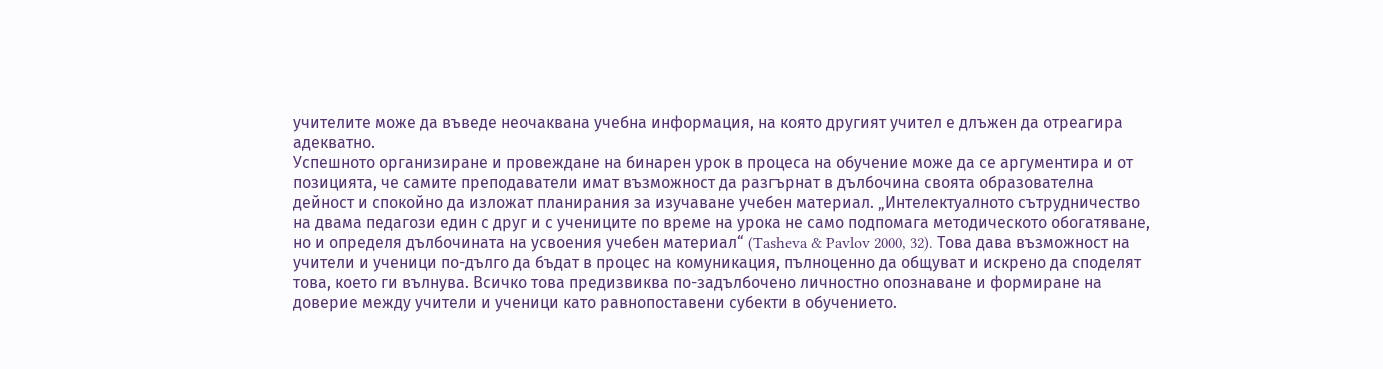учителите може да въведе неочаквана учебна информация, на която другият учител е длъжен да отреагира адекватно.
Успешното организиране и провеждане на бинарен урок в процеса на обучение може да се аргументира и от позицията, че самите преподаватели имат възможност да разгърнат в дълбочина своята образователна дейност и спокойно да изложат планирания за изучаване учебен материал. „Интелектуалното сътрудничество на двама педагози един с друг и с учениците по време на урока не само подпомага методическото обогатяване, но и определя дълбочината на усвоения учебен материал“ (Tasheva & Pavlov 2000, 32). Това дава възможност на учители и ученици по-дълго да бъдат в процес на комуникация, пълноценно да общуват и искрено да споделят това, което ги вълнува. Всичко това предизвиква по-задълбочено личностно опознаване и формиране на доверие между учители и ученици като равнопоставени субекти в обучението.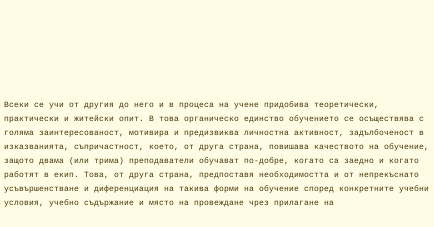Всеки се учи от другия до него и в процеса на учене придобива теоретически, практически и житейски опит. В това органическо единство обучението се осъществява с голяма заинтересованост, мотивира и предизвиква личностна активност, задълбоченост в изказванията, съпричастност, което, от друга страна, повишава качеството на обучение, защото двама (или трима) преподаватели обучават по-добре, когато са заедно и когато работят в екип. Това, от друга страна, предпоставя необходимостта и от непрекъснато усъвършенстване и диференциация на такива форми на обучение според конкретните учебни условия, учебно съдържание и място на провеждане чрез прилагане на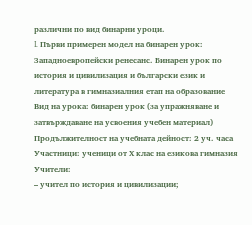различни по вид бинарни уроци.
I. Първи примерен модел на бинарен урок: Западноевропейски ренесанс. Бинарен урок по история и цивилизация и български език и литература в гимназиалния етап на образование
Вид на урока: бинарен урок (за упражняване и затвърждаване на усвоения учебен материал)
Продължителност на учебната дейност: 2 уч. часа
Участници: ученици от Х клас на езикова гимназия
Учители:
– учител по история и цивилизации;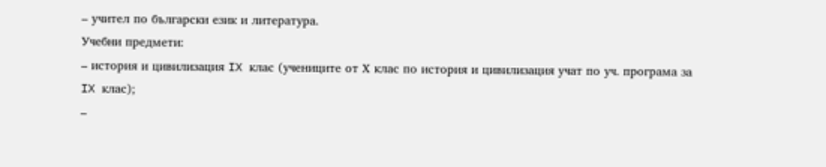– учител по български език и литература.
Учебни предмети:
– история и цивилизация IX клас (учениците от Х клас по история и цивилизация учат по уч. програма за IX клас);
–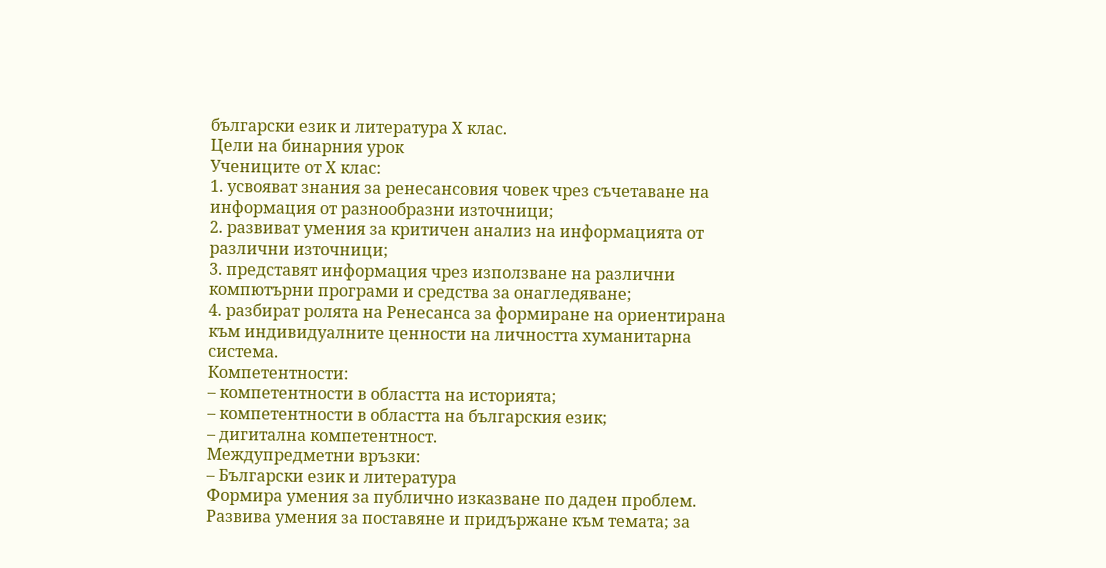български език и литература Х клас.
Цели на бинарния урок
Учениците от Х клас:
1. усвояват знания за ренесансовия човек чрез съчетаване на информация от разнообразни източници;
2. развиват умения за критичен анализ на информацията от различни източници;
3. представят информация чрез използване на различни компютърни програми и средства за онагледяване;
4. разбират ролята на Ренесанса за формиране на ориентирана към индивидуалните ценности на личността хуманитарна система.
Компетентности:
– компетентности в областта на историята;
– компетентности в областта на българския език;
– дигитална компетентност.
Междупредметни връзки:
– Български език и литература
Формира умения за публично изказване по даден проблем.
Развива умения за поставяне и придържане към темата; за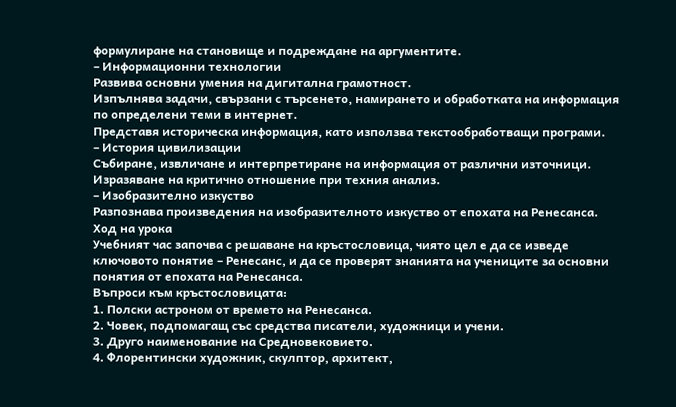формулиране на становище и подреждане на аргументите.
– Информационни технологии
Развива основни умения на дигитална грамотност.
Изпълнява задачи, свързани с търсенето, намирането и обработката на информация по определени теми в интернет.
Представя историческа информация, като използва текстообработващи програми.
– История цивилизации
Събиране, извличане и интерпретиране на информация от различни източници.
Изразяване на критично отношение при техния анализ.
– Изобразително изкуство
Разпознава произведения на изобразителното изкуство от епохата на Ренесанса.
Ход на урока
Учебният час започва с решаване на кръстословица, чиято цел е да се изведе ключовото понятие – Ренесанс, и да се проверят знанията на учениците за основни понятия от епохата на Ренесанса.
Въпроси към кръстословицата:
1. Полски астроном от времето на Ренесанса.
2. Човек, подпомагащ със средства писатели, художници и учени.
3. Друго наименование на Средновековието.
4. Флорентински художник, скулптор, архитект,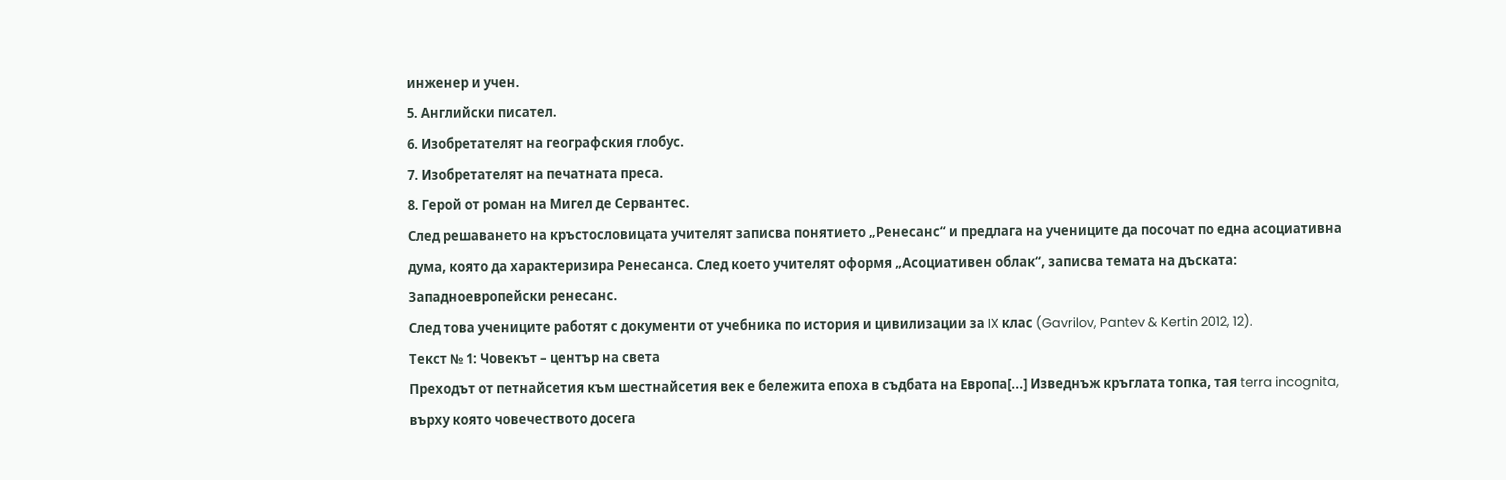инженер и учен.
5. Английски писател.
6. Изобретателят на географския глобус.
7. Изобретателят на печатната преса.
8. Герой от роман на Мигел де Сервантес.
След решаването на кръстословицата учителят записва понятието „Ренесанс“ и предлага на учениците да посочат по една асоциативна дума, която да характеризира Ренесанса. След което учителят оформя „Асоциативен облак“, записва темата на дъската: Западноевропейски ренесанс.
След това учениците работят с документи от учебника по история и цивилизации за IX клас (Gavrilov, Pantev & Kertin 2012, 12).
Текст № 1: Човекът – център на света
Преходът от петнайсетия към шестнайсетия век е бележита епоха в съдбата на Европа[...] Изведнъж кръглата топка, тая terra incognita, върху която човечеството досега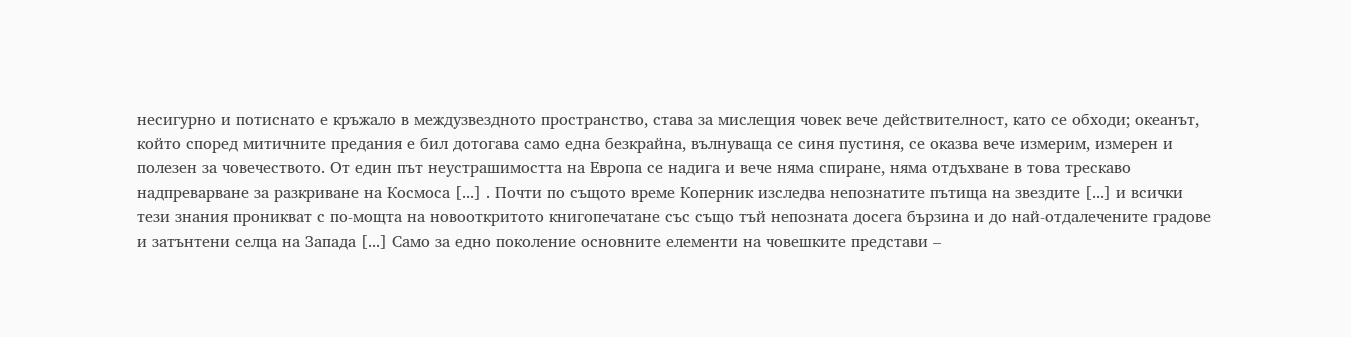несигурно и потиснато е кръжало в междузвездното пространство, става за мислещия човек вече действителност, като се обходи; океанът, който според митичните предания е бил дотогава само една безкрайна, вълнуваща се синя пустиня, се оказва вече измерим, измерен и полезен за човечеството. От един път неустрашимостта на Европа се надига и вече няма спиране, няма отдъхване в това трескаво надпреварване за разкриване на Космоса [...] . Почти по същото време Коперник изследва непознатите пътища на звездите [...] и всички тези знания проникват с по-мощта на новооткритото книгопечатане със също тъй непозната досега бързина и до най-отдалечените градове и затънтени селца на Запада [...] Само за едно поколение основните елементи на човешките представи –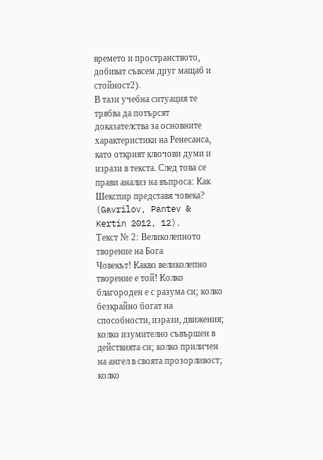времето и пространството, добиват съвсем друг мащаб и стойност2).
В тази учебна ситуация те трябва да потърсят доказателства за основните характеристики на Ренесанса, като открият ключови думи и изрази в текста. След това се прави анализ на въпроса: Как Шекспир представя човека? (Gavrilov, Pantev & Kertin 2012, 12).
Текст № 2: Великолепното творение на Бога
Човекът! Какво великолепно творение е той! Колко благороден е с разума си; колко безкрайно богат на способности, изрази, движения; колко изумително съвършен в действията си; колко приличен на ангел в своята прозорливост; колко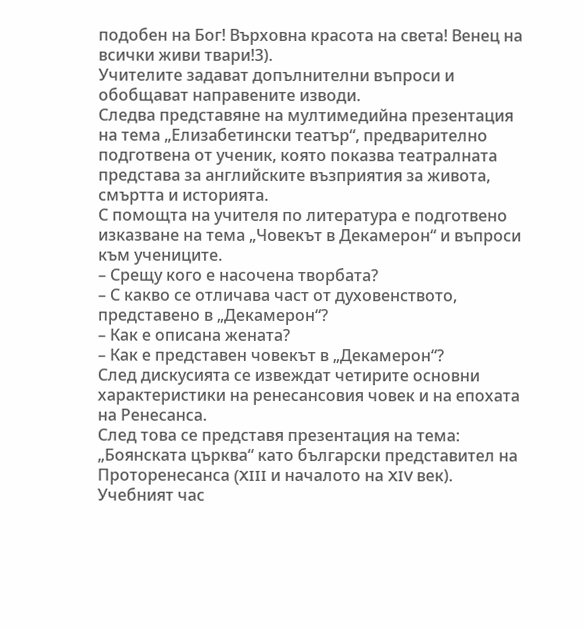подобен на Бог! Върховна красота на света! Венец на всички живи твари!3).
Учителите задават допълнителни въпроси и обобщават направените изводи.
Следва представяне на мултимедийна презентация на тема „Елизабетински театър“, предварително подготвена от ученик, която показва театралната представа за английските възприятия за живота, смъртта и историята.
С помощта на учителя по литература е подготвено изказване на тема „Човекът в Декамерон“ и въпроси към учениците.
– Срещу кого е насочена творбата?
– С какво се отличава част от духовенството, представено в „Декамерон“?
– Как е описана жената?
– Как е представен човекът в „Декамерон“?
След дискусията се извеждат четирите основни характеристики на ренесансовия човек и на епохата на Ренесанса.
След това се представя презентация на тема: „Боянската църква“ като български представител на Проторенесанса (XIII и началото на XIV век).
Учебният час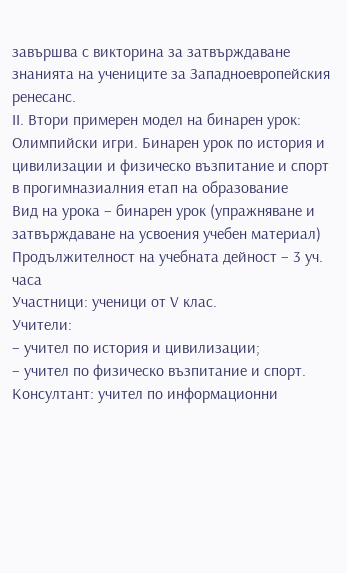завършва с викторина за затвърждаване знанията на учениците за Западноевропейския ренесанс.
II. Втори примерен модел на бинарен урок: Олимпийски игри. Бинарен урок по история и цивилизации и физическо възпитание и спорт в прогимназиалния етап на образование
Вид на урока – бинарен урок (упражняване и затвърждаване на усвоения учебен материал)
Продължителност на учебната дейност – 3 уч. часа
Участници: ученици от V клас.
Учители:
– учител по история и цивилизации;
– учител по физическо възпитание и спорт.
Консултант: учител по информационни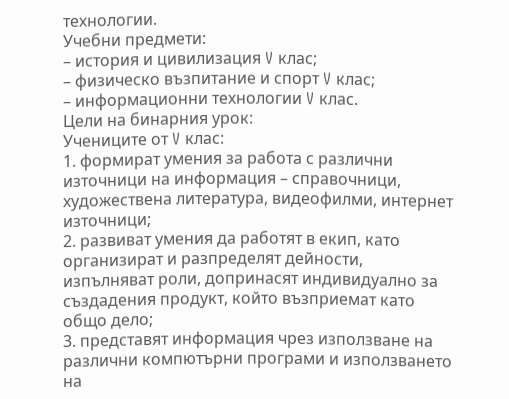технологии.
Учебни предмети:
– история и цивилизация V клас;
– физическо възпитание и спорт V клас;
– информационни технологии V клас.
Цели на бинарния урок:
Учениците от V клас:
1. формират умения за работа с различни източници на информация – справочници, художествена литература, видеофилми, интернет източници;
2. развиват умения да работят в екип, като организират и разпределят дейности, изпълняват роли, допринасят индивидуално за създадения продукт, който възприемат като общо дело;
3. представят информация чрез използване на различни компютърни програми и използването на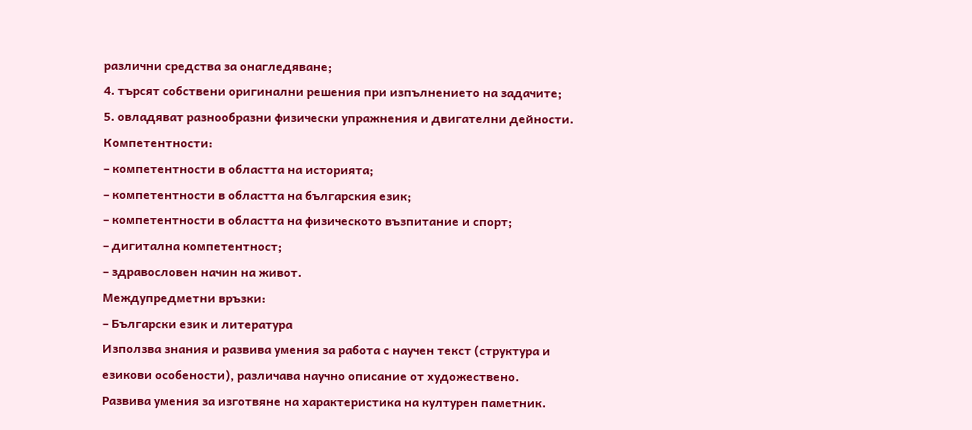различни средства за онагледяване;
4. търсят собствени оригинални решения при изпълнението на задачите;
5. овладяват разнообразни физически упражнения и двигателни дейности.
Компетентности:
– компетентности в областта на историята;
– компетентности в областта на българския език;
– компетентности в областта на физическото възпитание и спорт;
– дигитална компетентност;
– здравословен начин на живот.
Междупредметни връзки:
– Български език и литература
Използва знания и развива умения за работа с научен текст (структура и езикови особености), различава научно описание от художествено.
Развива умения за изготвяне на характеристика на културен паметник.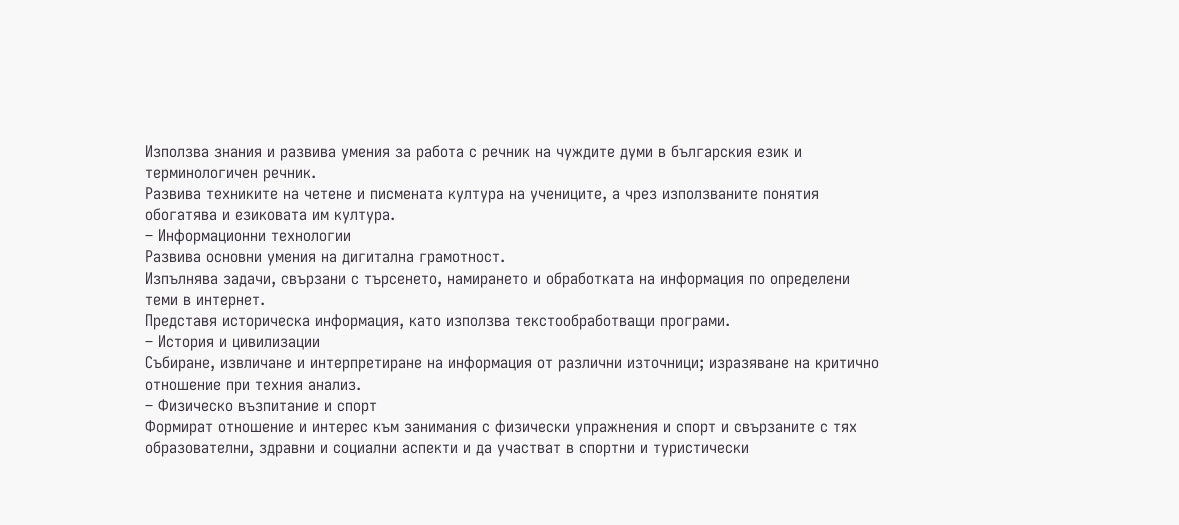Използва знания и развива умения за работа с речник на чуждите думи в българския език и терминологичен речник.
Развива техниките на четене и писмената култура на учениците, а чрез използваните понятия обогатява и езиковата им култура.
– Информационни технологии
Развива основни умения на дигитална грамотност.
Изпълнява задачи, свързани с търсенето, намирането и обработката на информация по определени теми в интернет.
Представя историческа информация, като използва текстообработващи програми.
– История и цивилизации
Събиране, извличане и интерпретиране на информация от различни източници; изразяване на критично отношение при техния анализ.
– Физическо възпитание и спорт
Формират отношение и интерес към занимания с физически упражнения и спорт и свързаните с тях образователни, здравни и социални аспекти и да участват в спортни и туристически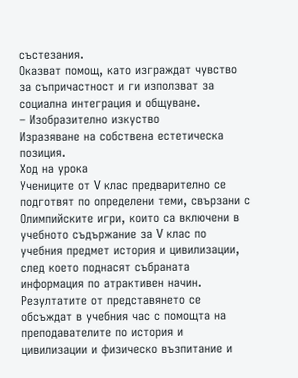състезания.
Оказват помощ, като изграждат чувство за съпричастност и ги използват за социална интеграция и общуване.
– Изобразително изкуство
Изразяване на собствена естетическа позиция.
Ход на урока
Учениците от V клас предварително се подготвят по определени теми, свързани с Олимпийските игри, които са включени в учебното съдържание за V клас по учебния предмет история и цивилизации, след което поднасят събраната информация по атрактивен начин. Резултатите от представянето се обсъждат в учебния час с помощта на преподавателите по история и цивилизации и физическо възпитание и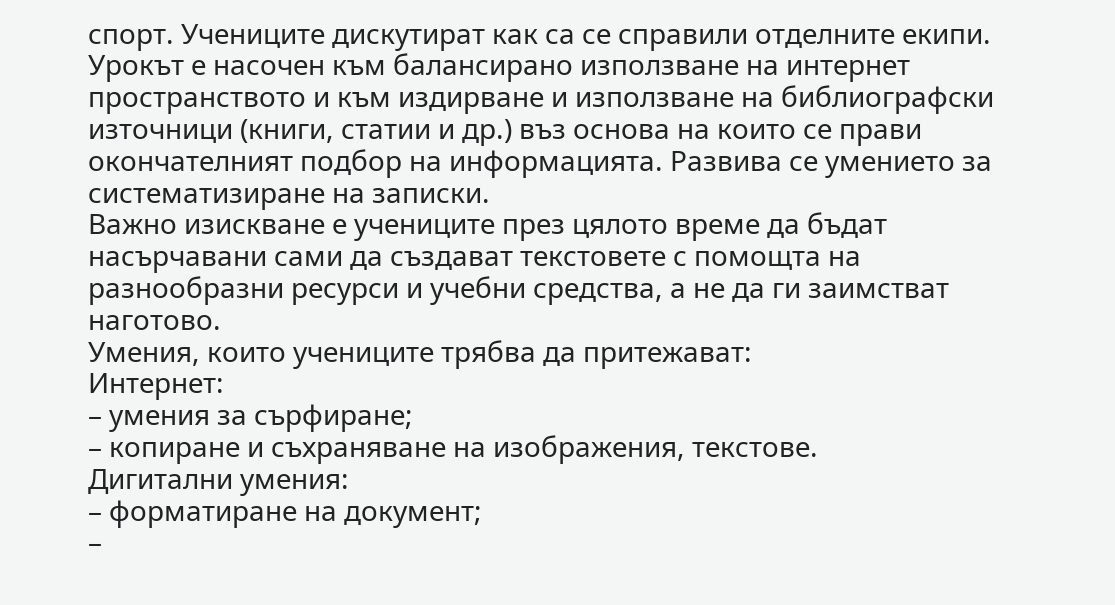спорт. Учениците дискутират как са се справили отделните екипи.
Урокът е насочен към балансирано използване на интернет пространството и към издирване и използване на библиографски източници (книги, статии и др.) въз основа на които се прави окончателният подбор на информацията. Развива се умението за систематизиране на записки.
Важно изискване е учениците през цялото време да бъдат насърчавани сами да създават текстовете с помощта на разнообразни ресурси и учебни средства, а не да ги заимстват наготово.
Умения, които учениците трябва да притежават:
Интернет:
– умения за сърфиране;
– копиране и съхраняване на изображения, текстове.
Дигитални умения:
– форматиране на документ;
–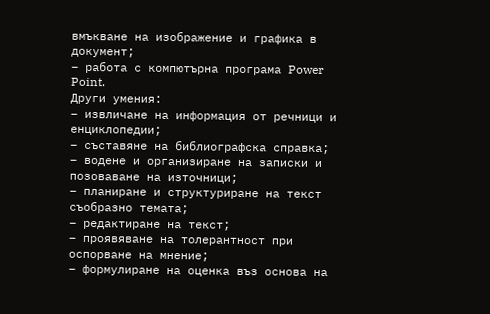вмъкване на изображение и графика в документ;
– работа с компютърна програма Power Point.
Други умения:
– извличане на информация от речници и енциклопедии;
– съставяне на библиографска справка;
– водене и организиране на записки и позоваване на източници;
– планиране и структуриране на текст съобразно темата;
– редактиране на текст;
– проявяване на толерантност при оспорване на мнение;
– формулиране на оценка въз основа на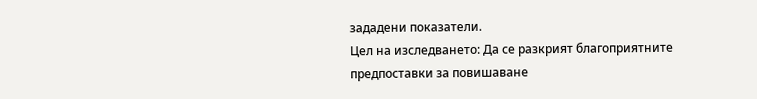зададени показатели.
Цел на изследването: Да се разкрият благоприятните предпоставки за повишаване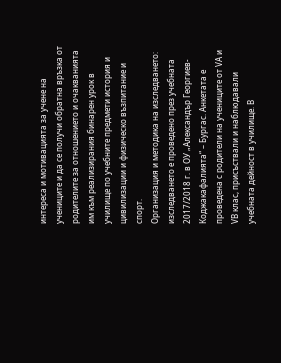интереса и мотивацията за учене на учениците и да се получи обратна връзка от родителите за отношението и очакванията им към реализирания бинарен урок в училище по учебните предмети история и цивилизации и физическо възпитание и спорт.
Организация и методика на изследването: изследването е проведено през учебната 2017/2018 г. в ОУ „Александър Георгиев-Коджакафалията“ – Бургас. Анкетата е проведена с родители на учениците от VА и VВ клас, присъствали и наблюдавали учебната дейност в училище. В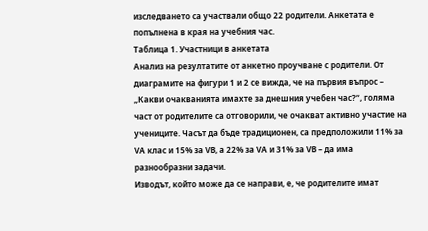изследването са участвали общо 22 родители. Анкетата е попълнена в края на учебния час.
Таблица 1. Участници в анкетата
Анализ на резултатите от анкетно проучване с родители. От диаграмите на фигури 1 и 2 се вижда, че на първия въпрос – „Какви очакванията имахте за днешния учебен час?“, голяма част от родителите са отговорили, че очакват активно участие на учениците. Часът да бъде традиционен, са предположили 11% за VА клас и 15% за VВ, а 22% за VА и 31% за VВ – да има разнообразни задачи.
Изводът, който може да се направи, е, че родителите имат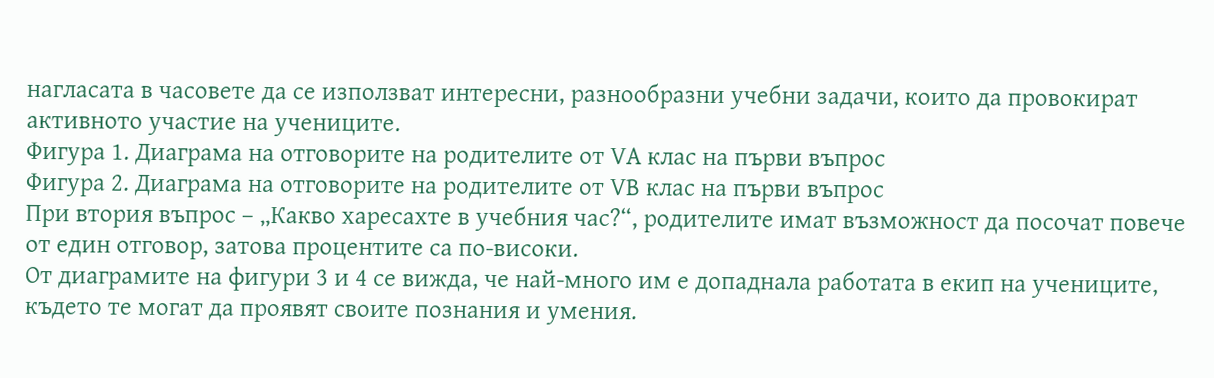нагласата в часовете да се използват интересни, разнообразни учебни задачи, които да провокират активното участие на учениците.
Фигура 1. Диаграма на отговорите на родителите от VА клас на първи въпрос
Фигура 2. Диаграма на отговорите на родителите от VВ клас на първи въпрос
При втория въпрос – „Какво харесахте в учебния час?“, родителите имат възможност да посочат повече от един отговор, затова процентите са по-високи.
От диаграмите на фигури 3 и 4 се вижда, че най-много им е допаднала работата в екип на учениците, където те могат да проявят своите познания и умения.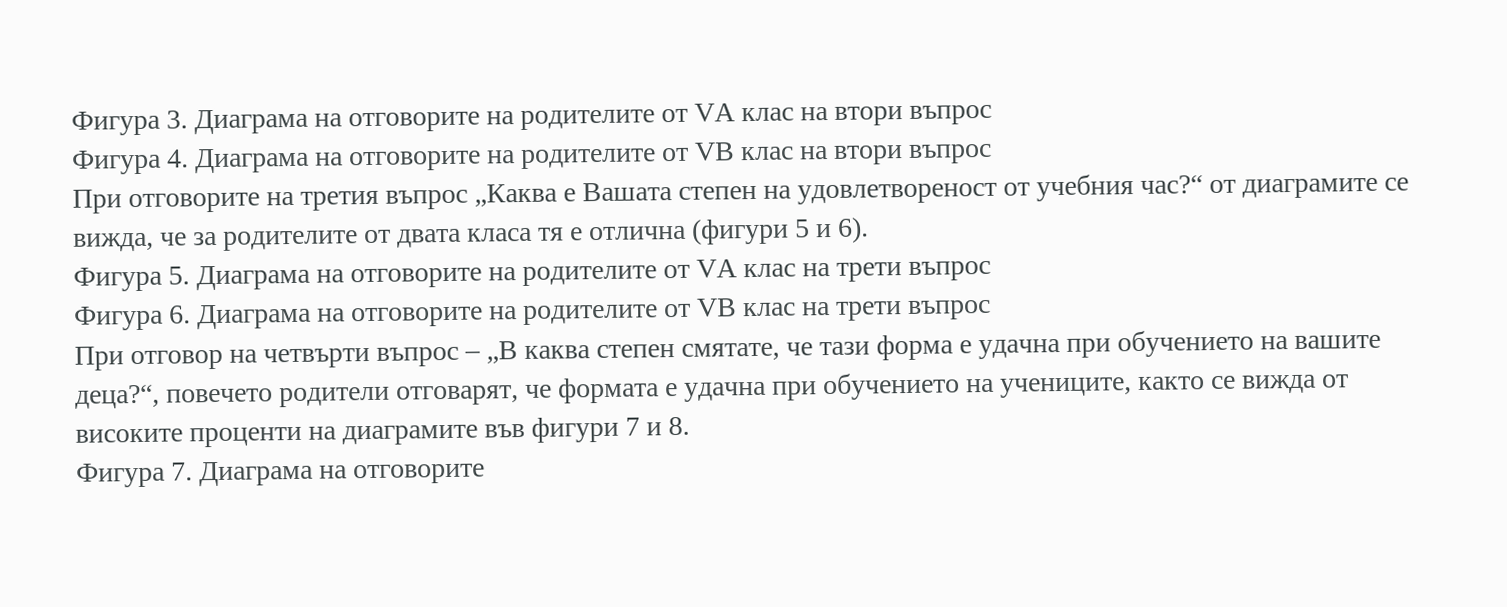Фигура 3. Диаграма на отговорите на родителите от VА клас на втори въпрос
Фигура 4. Диаграма на отговорите на родителите от VВ клас на втори въпрос
При отговорите на третия въпрос „Каква е Вашата степен на удовлетвореност от учебния час?“ от диаграмите се вижда, че за родителите от двата класа тя е отлична (фигури 5 и 6).
Фигура 5. Диаграма на отговорите на родителите от VА клас на трети въпрос
Фигура 6. Диаграма на отговорите на родителите от VВ клас на трети въпрос
При отговор на четвърти въпрос – „В каква степен смятате, че тази форма е удачна при обучението на вашите деца?“, повечето родители отговарят, че формата е удачна при обучението на учениците, както се вижда от високите проценти на диаграмите във фигури 7 и 8.
Фигура 7. Диаграма на отговорите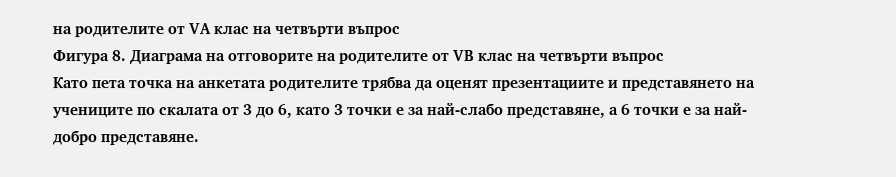на родителите от VА клас на четвърти въпрос
Фигура 8. Диаграма на отговорите на родителите от VВ клас на четвърти въпрос
Като пета точка на анкетата родителите трябва да оценят презентациите и представянето на учениците по скалата от 3 до 6, като 3 точки е за най-слабо представяне, а 6 точки е за най-добро представяне.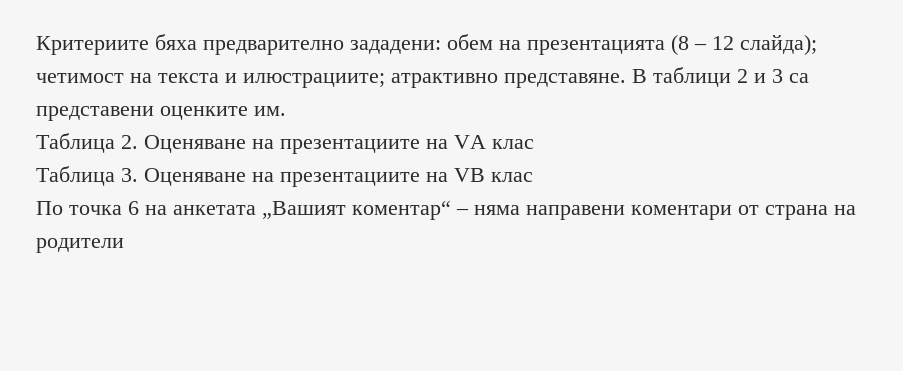Критериите бяха предварително зададени: обем на презентацията (8 – 12 слайда); четимост на текста и илюстрациите; атрактивно представяне. В таблици 2 и 3 са представени оценките им.
Таблица 2. Оценяване на презентациите на VА клас
Таблица 3. Оценяване на презентациите на VВ клас
По точка 6 на анкетата „Вашият коментар“ – няма направени коментари от страна на родители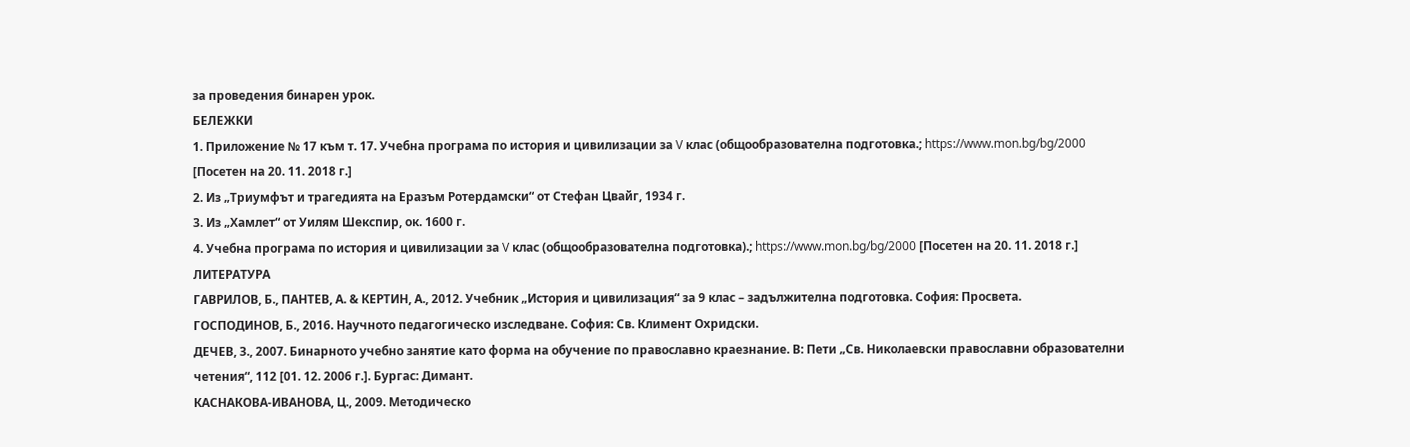за проведения бинарен урок.
БЕЛЕЖКИ
1. Приложение № 17 към т. 17. Учебна програма по история и цивилизации за V клас (общообразователна подготовка.; https://www.mon.bg/bg/2000 [Посетен на 20. 11. 2018 г.]
2. Из „Триумфът и трагедията на Еразъм Ротердамски“ от Стефан Цвайг, 1934 г.
3. Из „Хамлет“ от Уилям Шекспир, ок. 1600 г.
4. Учебна програма по история и цивилизации за V клас (общообразователна подготовка).; https://www.mon.bg/bg/2000 [Посетен на 20. 11. 2018 г.]
ЛИТЕРАТУРА
ГАВРИЛОВ, Б., ПАНТЕВ, А. & КЕРТИН, А., 2012. Учебник „История и цивилизация“ за 9 клас – задължителна подготовка. София: Просвета.
ГОСПОДИНОВ, Б., 2016. Научното педагогическо изследване. София: Св. Климент Охридски.
ДЕЧЕВ, З., 2007. Бинарното учебно занятие като форма на обучение по православно краезнание. В: Пети „Св. Николаевски православни образователни четения“, 112 [01. 12. 2006 г.]. Бургас: Димант.
КАСНАКОВА-ИВАНОВА, Ц., 2009. Методическо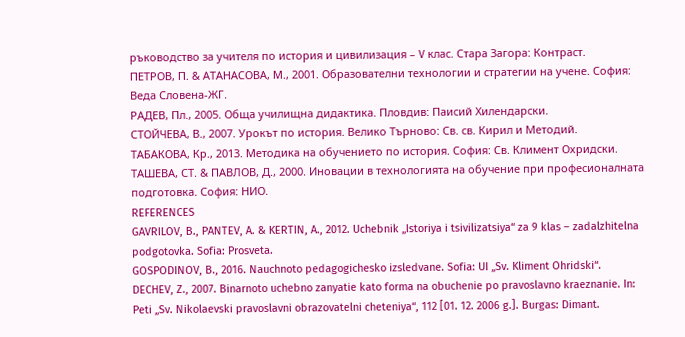ръководство за учителя по история и цивилизация – V клас. Стара Загора: Контраст.
ПЕТРОВ, П. & АТАНАСОВА, М., 2001. Образователни технологии и стратегии на учене. София: Веда Словена-ЖГ.
РАДЕВ, Пл., 2005. Обща училищна дидактика. Пловдив: Паисий Хилендарски.
СТОЙЧЕВА, В., 2007. Урокът по история. Велико Търново: Св. св. Кирил и Методий.
ТАБАКОВА, Кр., 2013. Методика на обучението по история. София: Св. Климент Охридски.
ТАШЕВА, СТ. & ПАВЛОВ, Д., 2000. Иновации в технологията на обучение при професионалната подготовка. София: НИО.
REFERENCES
GAVRILOV, B., PANTEV, A. & KERTIN, A., 2012. Uchebnik „Istoriya i tsivilizatsiya“ za 9 klas – zadalzhitelna podgotovka. Sofia: Prosveta.
GOSPODINOV, B., 2016. Nauchnoto pedagogichesko izsledvane. Sofia: UI „Sv. Kliment Ohridski“.
DECHEV, Z., 2007. Binarnoto uchebno zanyatie kato forma na obuchenie po pravoslavno kraeznanie. In: Peti „Sv. Nikolaevski pravoslavni obrazovatelni cheteniya“, 112 [01. 12. 2006 g.]. Burgas: Dimant.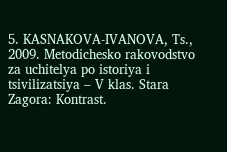5. KASNAKOVA-IVANOVA, Ts., 2009. Metodichesko rakovodstvo za uchitelya po istoriya i tsivilizatsiya – V klas. Stara Zagora: Kontrast.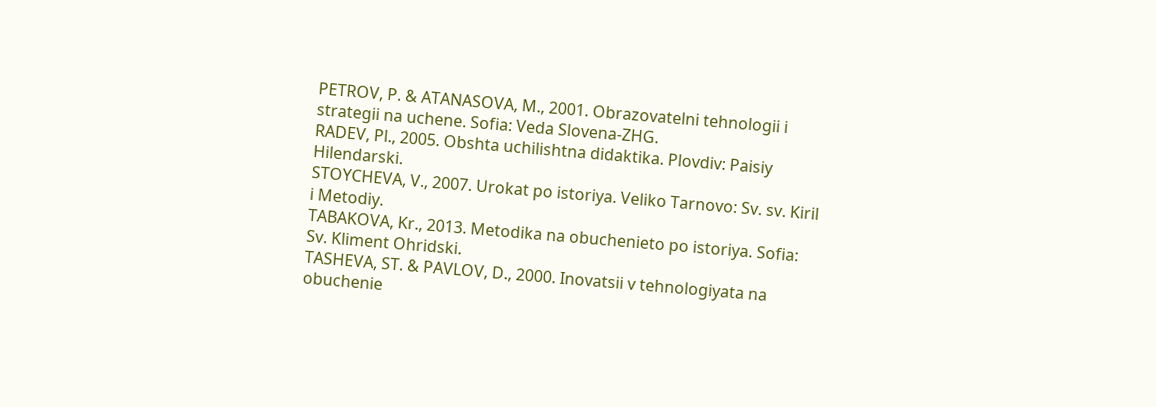PETROV, P. & ATANASOVA, M., 2001. Obrazovatelni tehnologii i strategii na uchene. Sofia: Veda Slovena-ZHG.
RADEV, Pl., 2005. Obshta uchilishtna didaktika. Plovdiv: Paisiy Hilendarski.
STOYCHEVA, V., 2007. Urokat po istoriya. Veliko Tarnovo: Sv. sv. Kiril i Metodiy.
TABAKOVA, Kr., 2013. Metodika na obuchenieto po istoriya. Sofia: Sv. Kliment Ohridski.
TASHEVA, ST. & PAVLOV, D., 2000. Inovatsii v tehnologiyata na obuchenie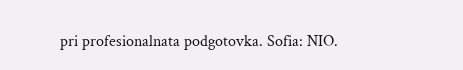pri profesionalnata podgotovka. Sofia: NIO.